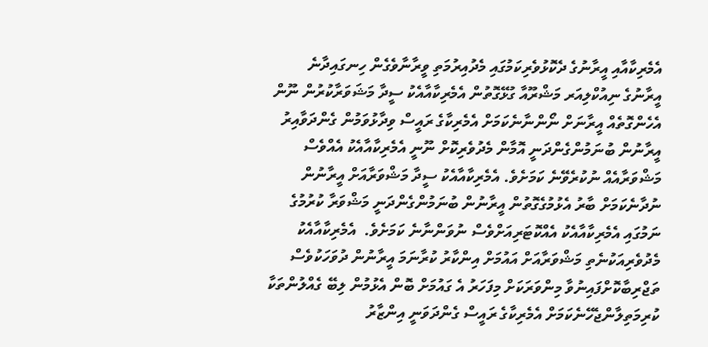އެމެރިކާއާއި އީރާނުގެ ދެކޮޅުވެރިކަމުގައި މެދުއިރުމަތި ވީރާނާވެގެން ހިނގައިދާނެ
އީރާނުގެ ނިއުކްލިއަރ މަޝްރޫއާ ގުޅޭގޮތުން އެމެރިކާއާއެކު ސީދާ މަޝަވަރާކުރުން ނޫން އެހެންގޮތެއް އީރާނަށް ނޯންނާނެކަމަށް އެމެރިކާގެ ރައީސް ވިދާޅުވަމުން ގެންދަވާއިރު އީރާނުން ބުނަމުންގެންދަނީ އޮމާން މެދުވެރިކޮށް ނޫނީ އެމެރިކާއާއެކު އެއްވެސް މަޝްވަރާއެއް ނުކުރެވޭނެ ކަމަށެވެ. އެމެރިކާއާއެކު ސީދާ މަޝްވަރާއަށް އީރާނުން ނުދާނެކަމަށް ބާރު އެޅުމުގެގޮތުން އީރާނުން ބުނަމުންގެންދަނީ މަޝްވަރާ ކުރުމުގެ ނަމުގައި އެމެރިކާއާއެކު އެއްކޮޓަރިއަށްވެސް ނުވަންނާނެ ކަމަށެވެ.  އެމެރިކާއާއެކު މެދުވެރިއަކުނެތި މަޝްވަރާއަށް އައުމަށް އިންކާރު ކުރާނަމަ އީރާނުން ދުވަހަކުވެސް ތަޖްރިބާކޮށްފައިނުވާ މިންވަރަކަށް މިފަހަރު އެ ގައުމަށް ބޮން އެޅުމުން ލިބޭ ގެއްލުންތަކާ ކުރިމަތިލާންޖެހޭނެކަމަށް އެމެރިކާގެ ރައީސް ގެންދަވަނީ އިންޒާރު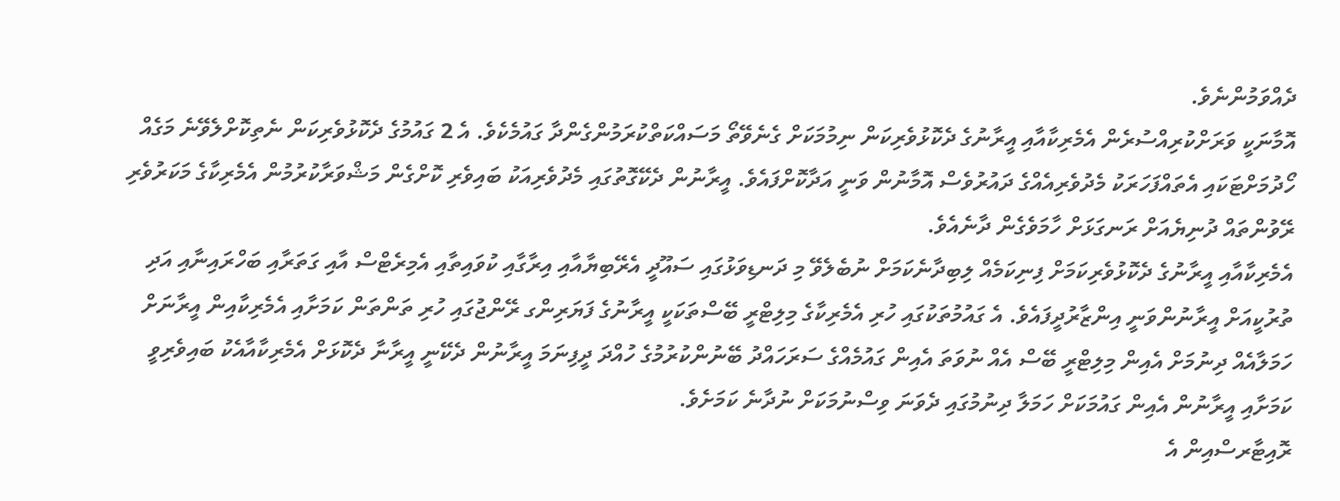ދެއްވަމުންނެވެ.
އޮމާނަކީ ވަރަށްކުރިއްސުރެން އެމެރިކާއާއި އީރާނުގެ ދެކޮޅުވެރިކަން ނިމުމަކަށް ގެނެވޭތޯ މަސައްކަތްކުރަމުންގެންދާ ގައުމެކެވެ. އެ 2 ގައުމުގެ ދެކޮޅުވެރިކަން ނެތިކޮށްލެވޭނެ މަގެއް ހޯދުމަށްޓަކައި އެތައްފަހަރަކު މެދުވެރިއެއްގެ ދައުރުވެސް އޮމާނުން ވަނީ އަދާކޮށްފައެވެ. އީރާނުން ދެކޭގޮތުގައި މެދުވެރިއަކު ބައިވެރި ކޮށްގެން މަޝްވަރާކުރުމުން އެމެރިކާގެ މަކަރުވެރި ރޭވުންތައް ދުނިޔެއަށް ރަނގަޅަށް ހާމަވެގެން ދާނެއެވެ.
އެމެރިކާއާއި އީރާނުގެ ދެކޮޅުވެރިކަމަށް ފިނިކަމެއް ލިބިދާނެކަމަށް ނުބެލެވޭ މި ދަނޑިވަޅުގައި ސައޫދީ އެރޭބިޔާއާއި އިރާގާއި ކުވައިތާއި އެމިރެޓްސް އާއި ގަތަރާއި ބަހްރައިނާއި އަދި ތުރުކީއަށް އީރާނުންވަނީ އިންޒާރުދީފައެވެ. އެ ގައުމުތަކުގައި ހުރި އެމެރިކާގެ މިލިޓްރީ ބޭސްތަކަކީ އީރާނުގެ ފަޔަރިންގ ރޭންޖުގައި ހުރި ތަންތަން ކަމަށާއި އެމެރިކާއިން އީރާނަށް ހަމަލާއެއް ދިނުމަށް އެއިން މިލިޓްރީ ބޭސް އެއް ނުވަތަ އެއިން ގައުމެއްގެ ސަރަހައްދު ބޭނުންކުރުމުގެ ހުއްދަ ދީފިނަމަ އީރާނުން ދެކޭނީ އީރާނާ ދެކޮޅަށް އެމެރިކާއާއެކު ބައިވެރިވީ ކަމަށާއި އީރާނުން އެއިން ގައުމަކަށް ހަމަލާ ދިނުމުގައި ދެވަނަ ވިސްނުމަކަށް ނުދާނެ ކަމަށެވެ.
ރޮއިޓާރސްއިން އެ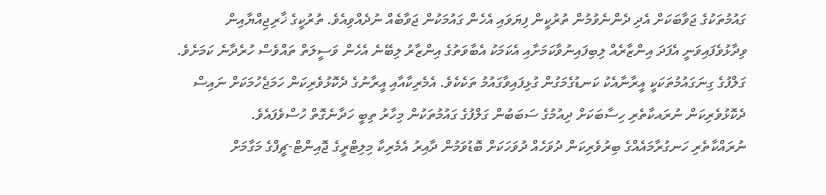ގައުމުތަކުގެ ޖަވާބަކަށް އެދި ދެންނެވުމުން ތުރުކީން ފިޔަވައި އެހެން ގައުމަކުން ޖަވާބެއް ނުދެއްވިއެވެ. ތުރުކީގެ ޚާރިޖިއްޔާއިން ވިދާޅުވެފައިވަނީ އެފަދަ އިންޒާރެއް ލިބިފައިނުވާކަމަށާއި އެކަމަކު އެބާވަތުގެ އިންޒާރު ލިބޭނެ އެހެން ވަސީލަތް ތައްވެސް ހުރެދާނެ ކަމަށެވެ.
ގަލްފުގެ ގިނަގައުމުތަކަކީ އީރާނާއެކު ކަނޑުގެމަގުން ގުޅިފައިވާގައުމު ތަކެކެވެ. އެމެރިކާއާއި އީރާނުގެ ދެކޮޅުވެރިކަން ހަމަޖެހުމަކަށް ނައިސް ދެކޮޅުވެރިކަން ނުރައކާތެރި ހިސާބަކަށް ދިއުމުގެ ސަބަބުން ގަލްފުގެ ގައުމުތަކުން މިހާރު ތިބީ ހަދާނެގޮތް ހުސްވެފައެވެ.
ނުރައްކާތެރި ހަނގުރާމައެއްގެ ބިރުވެރިކަން ދުވަހެއް ދުވަހަކަށް ބޮޑުވަމުން ދާއިރު އެމެރިކާ މިލިޓްރީގެ ޖޮއިންޓް-ޗީފްގެ މަގާމަށް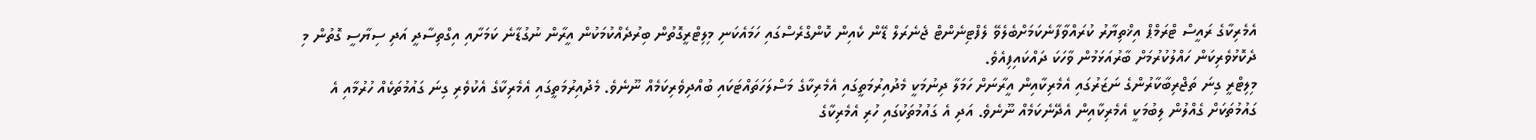އެމެރިކާގެ ރައީސް ޓްރަމްޕް އިޚްތިޔާރު ކުރައްވާފާނެކަމަށްބެލެވޭ ލެފްޓިނެންޓް ޖެނެރަލް ޑޭން ކެއިން ކޮންގްރެސްގައި ހަމައެކަނި މިލިޓްރީގޮތުން ބިރުދެއްކުމަކުން އީރާން ނުގުޑާނެ ކަމަށާއި އިގްތިސާދީ އަދި ސިޔާސީ ގޮތުން މި ދެކޮޅުވެރިކަން ހައްލުކުރުމަށް ބާރުއަޅަމުން ވާހަކަ ދައްކައިފިއެވެ.
މިލިޓްރީ ގިނަ ތަޖްރިބާކާރުންގެ ނަޒަރުގައި އެމެރިކާއިން އީރާނަށް ހަމަލާ ދިނުމަކީ މެދުއިރުމަތީގައި އެމެރިކާގެ މަސްލަހަތައްޓަކައި ބުއްދިވެރިކަމެއް ނޫނެވެ. މެދުއިރުމަތީގައި އެމެރިކާގެ އެކުވެރި ގިނަ ގައުމުތަކެއް ހުރުމާއި އެ ގައުމުތަކަށް ގެއްލުން ލިބުމަކީ އެމެރިކާއިން އެދޭނެކަމެއް ނޫނެވެ. އަދި އެ ގައުމުތަކުގައި ހުރި އެމެރިކާގެ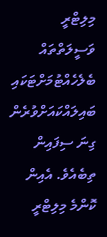މިލިޓްރީ ވަސީލަތްތައް ބެލެހެއްޓުމަށްޓަކައި ބައިލައްކައަށްވުރެން ގިނަ ސިފައިން ތިބެއެވެ. އެއިން ކޮންމެ މިލިޓްރީ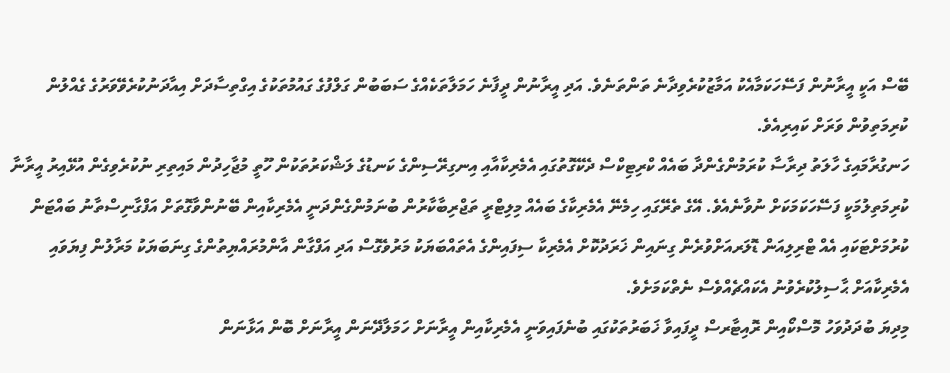ބޭސް އަކީ އީރާނުން ފަސޭހަކަމާއެކު އަމާޒުކުރެވިދާނެ ތަންތަނެވެ. އަދި އީރާނުން ދީފާނެ ހަމަލާތަކެއްގެ ސަބަބުން ގަލްފުގެ ގައުމުތަކުގެ އިގްތިސާދަށް އިއާދަނުކުރެވޭވަރުގެ ގެއްލުން ކުރިމަތިވުން ވަރަށް ކައިރިއެވެ.
ހަނގުރާމައިގެ ހާލަތު ދިރާސާ ކުރަމުންގެންދާ ބައެއް ކްރިޓިކްސް ދެކޭގޮތުގައި އެމެރިކާއާއި އިނގިރޭސިންގެ ކަނޑުގެ ލަޝްކަރުތަކުން ހޫތީ މުޖާހިދުން މައިތިރި ނުކުރެވިގެން އުޅޭއިރު އީރާނާ ކުރިމަތިލުމަކީ ފަސޭހަކަމަކަށް ނުވާނެއެވެ. އޭގެ ތެރޭގައި ހިމެނޭ އެމެރިކާގެ ބައެއް މިލިޓްރީ ތަޖްރިބާކާރުން ބުނަމުންގެންދަނީ އެމެރިކާއިން ބޭނުންވާގޮތަށް އަފްގާނިސްތާނު ބައްޓަން ކުރުމަށްޓަކައި އެއް ޓްރިލިއަން ޑޮލަރއަށްވުރެން ގިނައިން ޚަރަދުކޮށް އެމެރިކާ ސިފައިންގެ އެތައްބަޔަކު މަރުވެގޮސް އަދި އަފްގާން އާންމުރައްޔިތުންގެ ގިނަބަޔަކު މަރާލުން ފިޔަވައި އެމެރިކާއަށް ޙާސިލުކުރެވުނު އެކައްޗެއްވެސް ނެތްކަމަށެވެ.
މިދިޔަ ބުދަދުވަހު މޮސްކޯއިން ރޮއިޓާރސް ދީފައިވާ ޚަބަރުތަކުގައި ބުނެފައިވަނީ އެމެރިކާއިން އީރާނަށް ހަމަލާދޭނަން އީރާނަށް ބޮން އަޅާނަން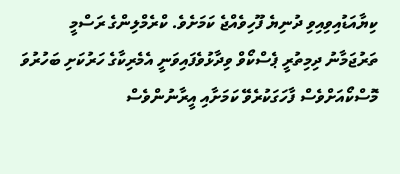ކިޔާއަޑުއިވިއިވި ދުނިޔެ ފޫހިވެއްޖެ ކަމަށެވެ. ކްރެމްލިންގެ ރަސްމީ ތަރުޖަމާނު ދިމިތުރީ ޕެސްކޯވް ވިދާޅުވެފައިވަނީ އެމެރިކާގެ ހަރުކަށި ބަހުރުވަ މޮސްކޯއަށްވެސް ފާހަގަކުރެވޭ ކަމަށާއި އީރާނުންވެސް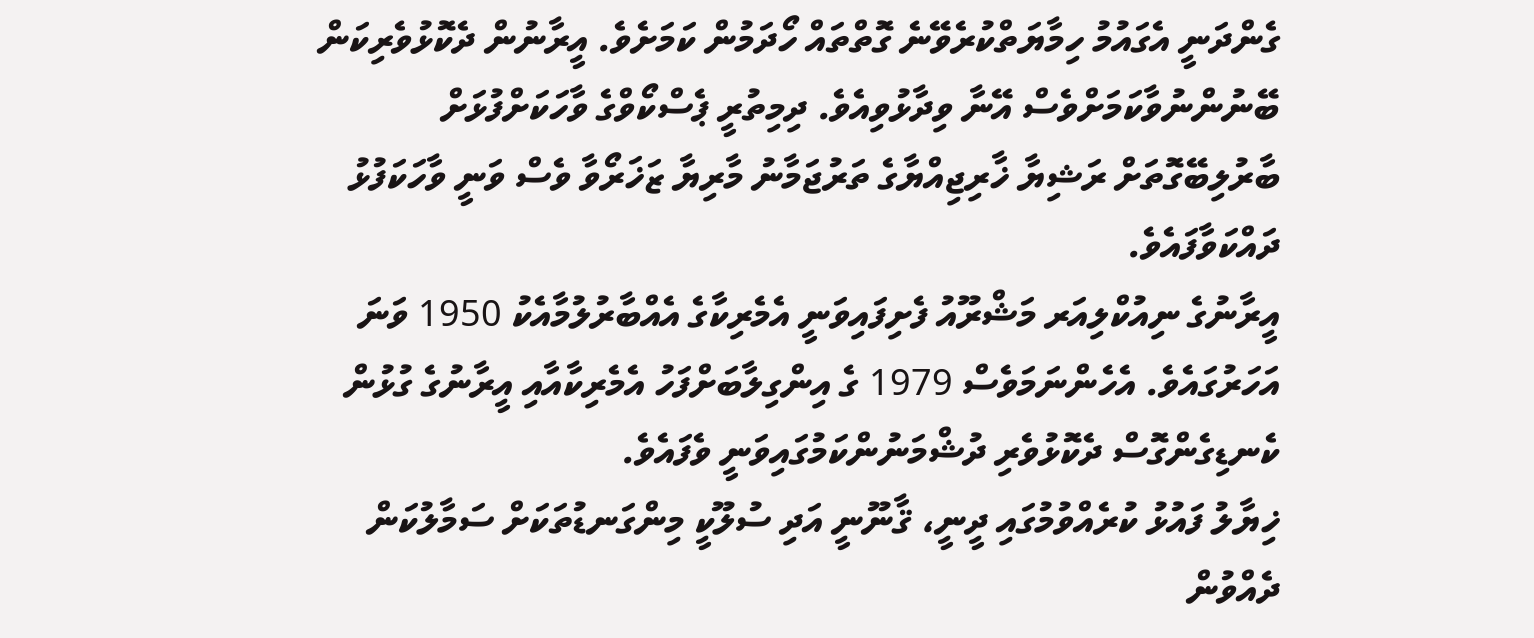ގެންދަނީ އެގައުމު ހިމާޔަތްކުރެވޭނެ ގޮތްތައް ހޯދަމުން ކަމަށެވެ. އީރާނުން ދެކޮޅުވެރިކަން ބޭނުންނުވާކަމަށްވެސް އޭނާ ވިދާޅުވިއެވެ. ދިމިތުރީ ޕެސްކޯވްގެ ވާހަކަށްފުޅަށް ބާރުލިބޭގޮތަށް ރަޝިޔާ ޚާރިޖިއްޔާގެ ތަރުޖަމާނު މާރިޔާ ޒަޚަރޯވާ ވެސް ވަނީ ވާހަކަފުޅު ދައްކަވާފައެވެ.
އީރާނުގެ ނިއުކްލިއަރ މަޝްރޫއު ފެށިފައިވަނީ އެމެރިކާގެ އެއްބާރުލުމާއެކު 1950 ވަނަ އަހަރުގައެވެ. އެހެންނަމަވެސް 1979 ގެ އިންގިލާބަށްފަހު އެމެރިކާއާއި އީރާނުގެ ގުޅުން ކެނޑިގެންގޮސް ދެކޮޅުވެރި ދުޝްމަނުންކަމުގައިވަނީ ވެފައެވެ.
ޚިޔާލު ފައުޅު ކުރެއްވުމުގައި ދީނީ، ޤާނޫނީ އަދި ސުލޫކީ މިންގަނޑުތަކަށް ސަމާލުކަން ދެއްވުން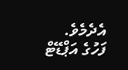އެދެމެވެ.
ފަހުގެ އަޕްޑޭޓް